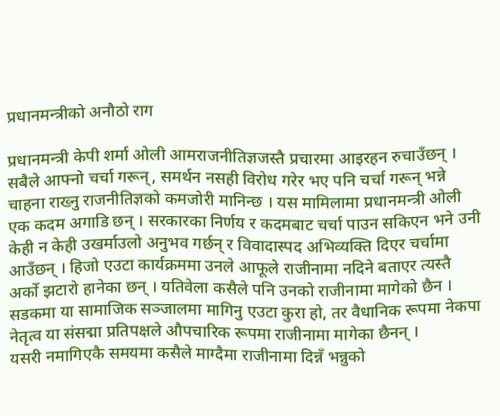प्रधानमन्त्रीको अनौठो राग

प्रधानमन्त्री केपी शर्मा ओली आमराजनीतिज्ञजस्तै प्रचारमा आइरहन रुचाउँछन् । सबैले आफ्नो चर्चा गरून्, समर्थन नसही विरोध गरेर भए पनि चर्चा गरून् भन्ने चाहना राख्नु राजनीतिज्ञको कमजोरी मानिन्छ । यस मामिलामा प्रधानमन्त्री ओली एक कदम अगाडि छन् । सरकारका निर्णय र कदमबाट चर्चा पाउन सकिएन भने उनी केही न केही उखर्माउलो अनुभव गर्छन् र विवादास्पद अभिव्यक्ति दिएर चर्चामा आउँछन् । हिजो एउटा कार्यक्रममा उनले आफूले राजीनामा नदिने बताएर त्यस्तै अर्को झटारो हानेका छन् । यतिवेला कसैले पनि उनको राजीनामा मागेको छैन । सडकमा या सामाजिक सञ्जालमा मागिनु एउटा कुरा हो, तर वैधानिक रूपमा नेकपा नेतृत्व या संसद्मा प्रतिपक्षले औपचारिक रूपमा राजीनामा मागेका छैनन् ।
यसरी नमागिएकै समयमा कसैले माग्दैमा राजीनामा दिन्नँ भन्नुको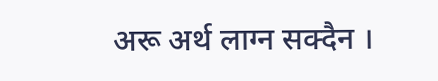अरू अर्थ लाग्न सक्दैन ।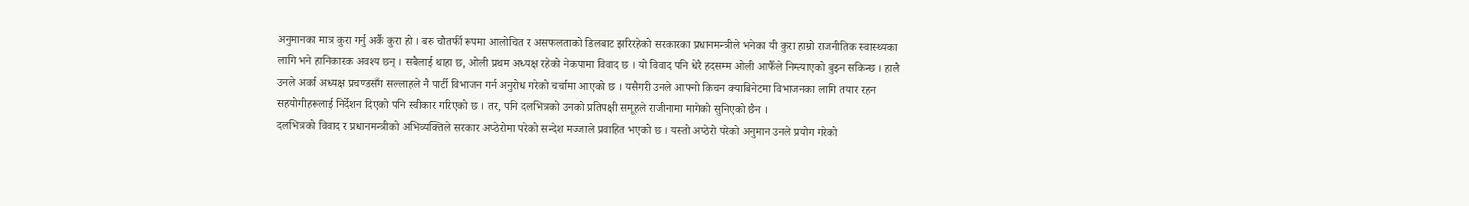अनुमानका मात्र कुरा गर्नु अर्कै कुरा हो । बरु चौतर्फी रूपमा आलोचित र असफलताको डिलबाट झरिरहेको सरकारका प्रधानमन्त्रीले भनेका यी कुरा हाम्रो राजनीतिक स्वास्थ्यका लागि भने हानिकारक अवश्य छन् । सबैलाई थाहा छ, ओली प्रथम अध्यक्ष रहेको नेकपामा विवाद छ । यो विवाद पनि धेरै हदसम्म ओली आफैँले निम्त्याएको बुझ्न सकिन्छ । हालै उनले अर्का अध्यक्ष प्रचण्डसँग सल्लाहले नै पार्टी विभाजन गर्न अनुरोध गरेको चर्चामा आएको छ । यसैगरी उनले आफ्नो किचन क्याबिनेटमा विभाजनका लागि तयार रहन सहयोगीहरूलाई निर्देशन दिएको पनि स्वीकार गरिएको छ । तर, पनि दलभित्रको उनको प्रतिपक्षी समूहले राजीनामा मागेको सुनिएको छैन ।
दलभित्रको विवाद र प्रधानमन्त्रीको अभिव्यक्तिले सरकार अप्ठेरोमा परेको सन्देश मज्जाले प्रवाहित भएको छ । यस्तो अप्ठेरो परेको अनुमान उनले प्रयोग गरेको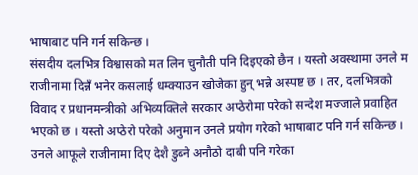भाषाबाट पनि गर्न सकिन्छ ।
संसदीय दलभित्र विश्वासको मत लिन चुनौती पनि दिइएको छैन । यस्तो अवस्थामा उनले म राजीनामा दिन्नँ भनेर कसलाई धम्क्याउन खोजेका हुन् भन्ने अस्पष्ट छ । तर, दलभित्रको विवाद र प्रधानमन्त्रीको अभिव्यक्तिले सरकार अप्ठेरोमा परेको सन्देश मज्जाले प्रवाहित भएको छ । यस्तो अप्ठेरो परेको अनुमान उनले प्रयोग गरेको भाषाबाट पनि गर्न सकिन्छ । उनले आफूले राजीनामा दिए देशै डुब्ने अनौठो दाबी पनि गरेका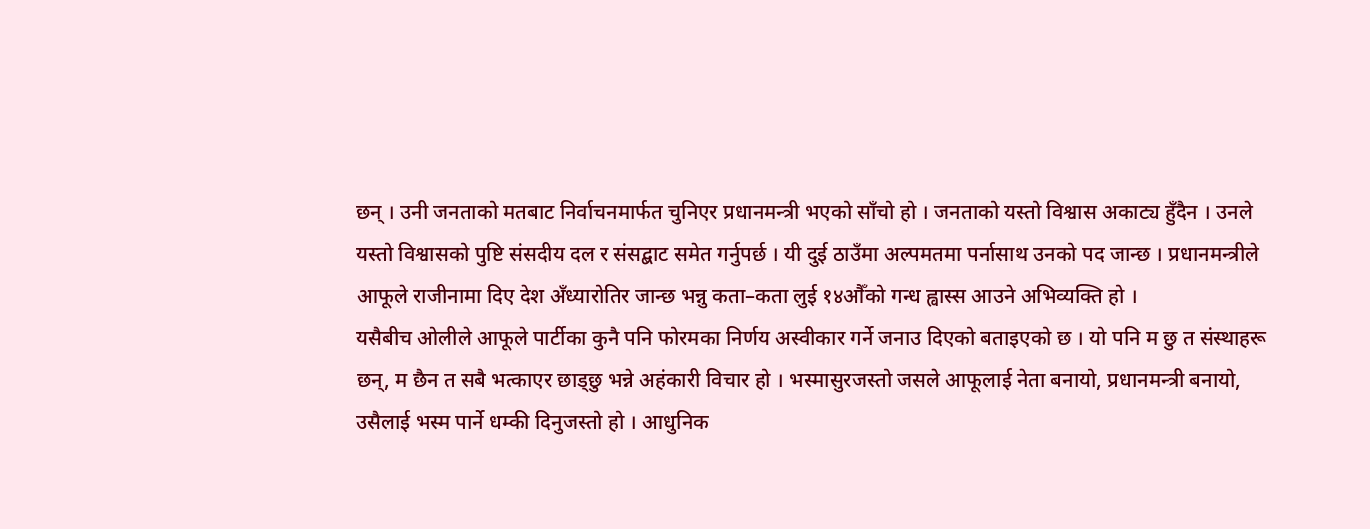छन् । उनी जनताको मतबाट निर्वाचनमार्फत चुनिएर प्रधानमन्त्री भएको साँचो हो । जनताको यस्तो विश्वास अकाट्य हुँदैन । उनले यस्तो विश्वासको पुष्टि संसदीय दल र संसद्बाट समेत गर्नुपर्छ । यी दुई ठाउँमा अल्पमतमा पर्नासाथ उनको पद जान्छ । प्रधानमन्त्रीले आफूले राजीनामा दिए देश अँध्यारोतिर जान्छ भन्नु कता–कता लुई १४औँको गन्ध ह्वास्स आउने अभिव्यक्ति हो ।
यसैबीच ओलीले आफूले पार्टीका कुनै पनि फोरमका निर्णय अस्वीकार गर्ने जनाउ दिएको बताइएको छ । यो पनि म छु त संस्थाहरू छन्, म छैन त सबै भत्काएर छाड्छु भन्ने अहंकारी विचार हो । भस्मासुरजस्तो जसले आफूलाई नेता बनायो, प्रधानमन्त्री बनायो, उसैलाई भस्म पार्ने धम्की दिनुजस्तो हो । आधुनिक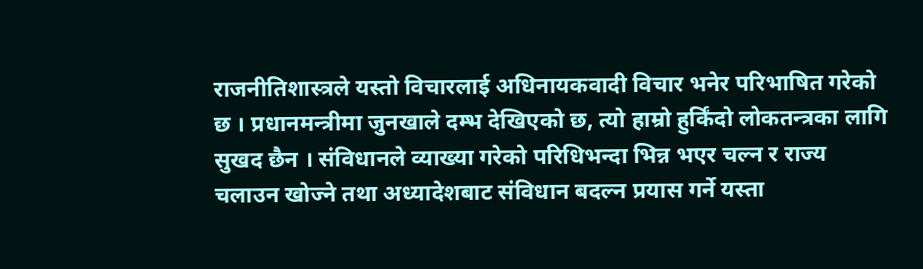राजनीतिशास्त्रले यस्तो विचारलाई अधिनायकवादी विचार भनेर परिभाषित गरेको छ । प्रधानमन्त्रीमा जुनखाले दम्भ देखिएको छ, त्यो हाम्रो हुर्किंदो लोकतन्त्रका लागि सुखद छैन । संविधानले व्याख्या गरेको परिधिभन्दा भिन्न भएर चल्न र राज्य चलाउन खोज्ने तथा अध्यादेशबाट संविधान बदल्न प्रयास गर्ने यस्ता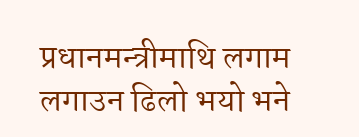प्रधानमन्त्रीमाथि लगाम लगाउन ढिलो भयो भने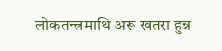लोकतन्त्रमाथि अरू खतरा हुन्न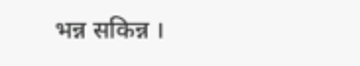भन्न सकिन्न ।